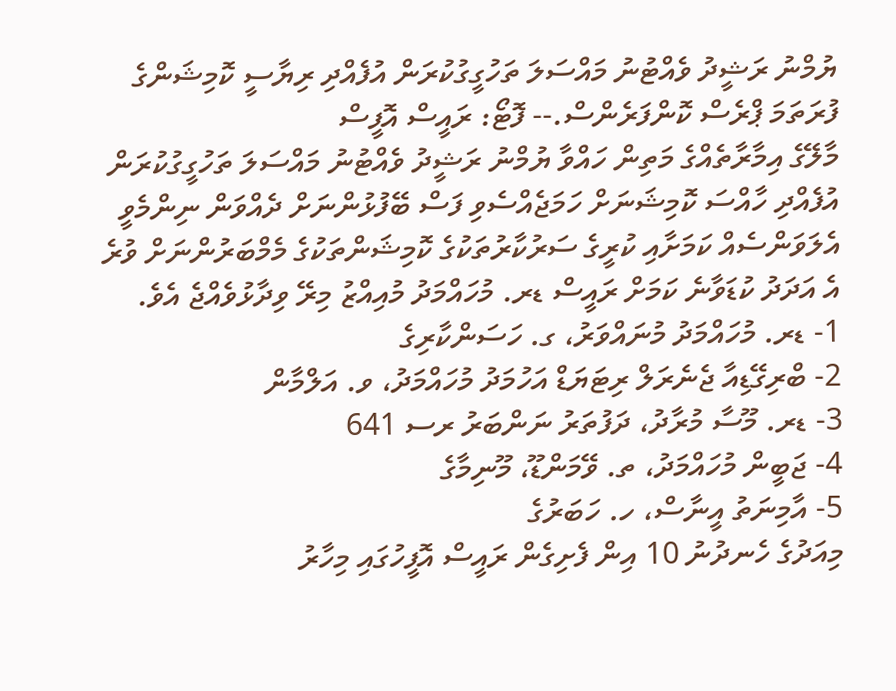ޔުމްނު ރަޝީދު ވެއްޓުނު މައްސަލަ ތަހުގީގުކުރަން އުފެއްދި ރިޔާސީ ކޮމިޝަންގެ ފުރަތަމަ ޕްރެސް ކޮންފަރެންސް.-- ފޮޓޯ: ރައީސް އޮފީސް
މާލޭގެ އިމާރާތެއްގެ މަތިން ހައްވާ ޔުމްނު ރަޝީދު ވެއްޓުނު މައްސަލަ ތަހުގީގުކުރަން އުފެއްދި ހާއްސަ ކޮމިޝަނަށް ހަމަޖެއްސެވި ފަސް ބޭފުޅުންނަށް ދެއްވަން ނިންމެވީ އެލަވަންސެއް ކަމަށާއި ކުރީގެ ސަރުކާރުތަކުގެ ކޮމިޝަންތަކުގެ މެމްބަރުންނަށް ވުރެ އެ އަދަދު ކުޑަވާނެ ކަމަށް ރައީސް ޑރ. މުހައްމަދު މުއިއްޒު މިރޭ ވިދާޅުވެއްޖެ އެވެ.
1- ޑރ. މުހައްމަދު މުނައްވަރު، ގ. ހަސަންކާރިގެ
2- ބްރިގޭޑިއާ ޖެނެރަލް ރިޓަޔަޑް އަހުމަދު މުހައްމަދު، ވ. އަލްމާން
3- ޑރ. މޫސާ މުރާދު، ދަފުތަރު ނަންބަރު ރސ 641
4- ޖަބީން މުހައްމަދު، ތ. ވޭމަންޑޫ، މޫނިމާގެ
5- އާމިނަތު އީނާސް، ހ. ހަބަރުގެ
މިއަދުގެ ހެނދުނު 10 އިން ފެށިގެން ރައީސް އޮފީހުގައި މިހާރު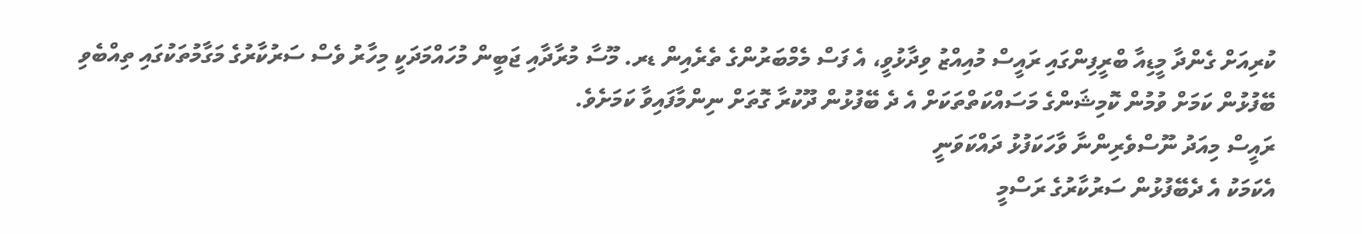ކުރިއަށް ގެންދާ މީޑިއާ ބްރީފިންގައި ރައީސް މުއިއްޒު ވިދާޅުވީ، އެ ފަސް މެމްބަރުންގެ ތެރެއިން ޑރ. މޫސާ މުރާދާއި ޖަބީން މުހައްމަދަކީ މިހާރު ވެސް ސަރުކާރުގެ މަގާމުތަކުގައި ތިއްބެވި ބޭފުޅުން ކަމަށް ވުމުން ކޮމިޝަންގެ މަސައްކަތްތަކަށް އެ ދެ ބޭފުޅުން ދޫކުރާ ގޮތަށް ނިންމާފައިވާ ކަމަށެވެ.
ރައީސް މިއަދު ނޫސްވެރިންނާ ވާހަކަފުޅު ދައްކަވަނީ
އެކަމަކު އެ ދެބޭފުޅުން ސަރުކާރުގެ ރަސްމީ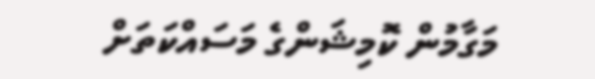މަގާމުން ކޮމިޝަންގެ މަސައްކަތަށް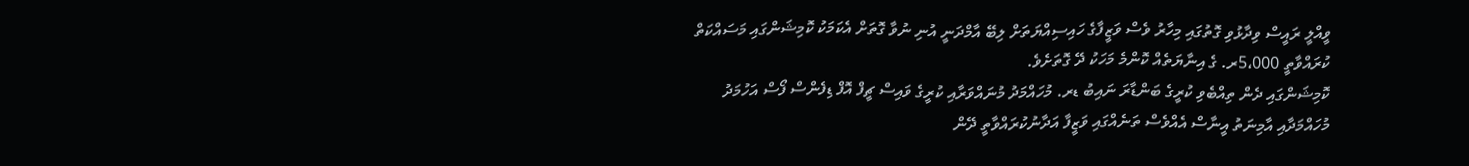ވީއްލީ ރައީސް ވިދާޅުވި ގޮތުގައި މިހާރު ވެސް ވަޒީފާގެ ހައިސިއްޔަތަށް ލިބޭ އާމްދަނީ އުނި ނުވާ ގޮތަށް އެކަމަކު ކޮމިޝަންގައި މަސައްކަތް ކުރައްވާތީ 5،000ރ. ގެ އިނާޔަތެއް ކޮންމެ މަހަކު ދޭ ގޮތަށެވެ.
ކޮމިޝަންގައި ދެން ތިއްބެވި ކުރީގެ ބަންޑާރަ ނައިބު ޑރ. މުހައްމަދު މުނައްވަރާއި ކުރީގެ ވައިސް ޗީފް އޮފް ޑިފެންސް ފޯސް އަހުމަދު މުހައްމަދާއި އާމިނަތު އީނާސް އެއްވެސް ތަނެއްގައި ވަޒީފާ އަދާނުކުރައްވާތީ ދޭން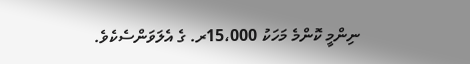ނިންމީ ކޮންމެ މަހަކު 15،000ރ. ގެ އެލަވަންސެކެވެ.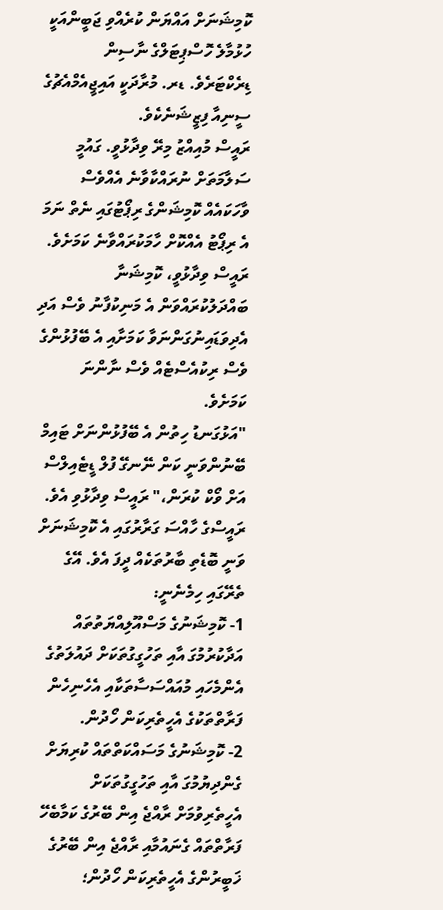ކޮމިޝަނަށް އައްޔަން ކުރެއްވި ޖަބީންއަކީ ހުޅުމާލެ ހޮސްޕިޓަލްގެ ނާސިން ޑިރެކްޓަރެވެ. ޑރ. މުރާދަކީ އައިޖީއެމްއެޗުގެ ސީނިއާ ފިޒީޝަނެކެވެ.
ރައީސް މުއިއްޒު މިރޭ ވިދާޅުވީ. ގައުމީ ސަލާމަތަށް ނުރައްކާވާނެ އެއްވެސް ވާހަކައެއް ކޮމިޝަންގެ ރިޕޯޓުގައި ނެތް ނަމަ އެ ރިޕޯޓު އެއްކޮށް ހާމަކުރައްވާނެ ކަމަށެވެ.
ރައީސް ވިދާޅުވީ، ކޮމިޝަނާ ބައްދަލުކުރައްވަން އެ މަނިކުފާނު ވެސް އަދި އެދިވަޑައިނުގަންނަވާ ކަމަށާއި އެ ބޭފުޅުންގެ ވެސް ރިކުއެސްޓެއް ވެސް ނާންނަ ކަމަށެވެ.
"އަޅުގަނޑު ހިތުން އެ ބޭފުޅުންނަށް ޓައިމް ބޭނުންވަނީ ކަން ނޭނގޭ ފުލް ޑީޓެއިލްސް އަށް ވޯކް ކުރަން،" ރައީސް ވިދާޅުވި އެވެ.
ރައީސްގެ ހާއްސަ ގަރާރުގައި އެ ކޮމިޝަނަށް ވަނީ ބޮޑެތި ބާރުތަކެއް ދީފަ އެވެ. އޭގެ ތެރޭގައި ހިމެނެނީ:
1- ކޮމިޝަނުގެ މަސްއޫލިއްޔަތުތައް އަދާކުރުމުގަ އާއި ތަހުގީގުތަކަށް ދައުލަތުގެ އެންމެހައި މުއައްސަސާތަކާއި އެހެނިހެން ފަރާތްތަކުގެ އެހީތެރިކަން ހޯދުން.
2- ކޮމިޝަނުގެ މަސައްކަތްތައް ކުރިޔަށް ގެންދިޔުމުގަ އާއި ތަހުގީގުތަކަށް އެހީތެރިވުމަށް ރާއްޖެ އިން ބޭރުގެ ކަމާބެހޭ ފަރާތްތައް ގެނައުމާއި ރާއްޖެ އިން ބޭރުގެ ޚަބީރުންގެ އެހީތެރިކަން ހޯދުން؛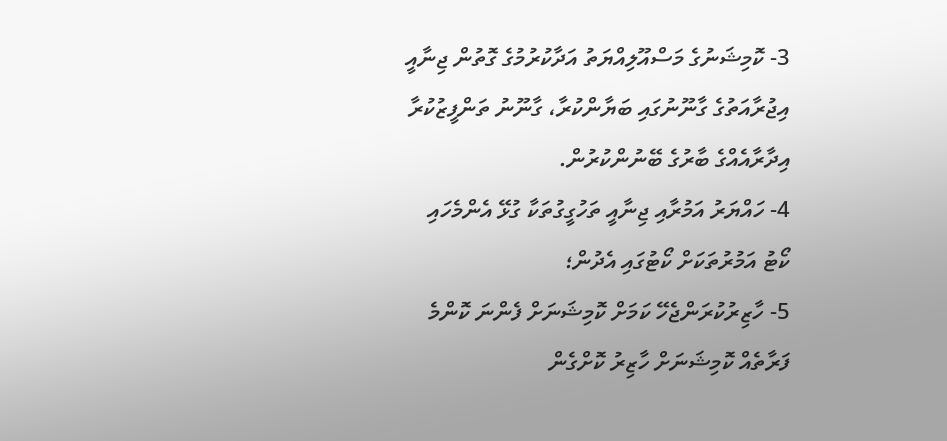3- ކޮމިޝަނުގެ މަސްއޫލިއްޔަތު އަދާކުރުމުގެ ގޮތުން ޖިނާއީ އިޖުރާއަތުގެ ގާނޫނުގައި ބަޔާންކުރާ، ގާނޫނު ތަންފީޒުކުރާ އިދާރާއެއްގެ ބާރުގެ ބޭނުންކުރުން.
4- ހައްޔަރު އަމުރާއި ޖިނާއީ ތަހުގީގުތަކާ ގުޅޭ އެންމެހައި ކޯޓު އަމުރުތަކަށް ކޯޓުގައި އެދުން؛
5- ހާޒިރުކުރަންޖެހޭ ކަމަށް ކޮމިޝަނަށް ފެންނަ ކޮންމެ ފަރާތެއް ކޮމިޝަނަށް ހާޒިރު ކޮށްގެން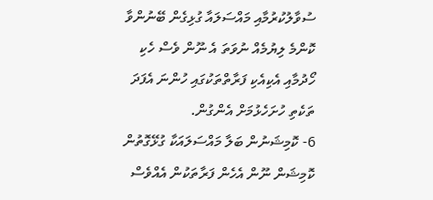ސުވާލުކުރުމާއި މައްސަލައާ ގުޅިގެން ބޭނުންވާ ކޮންމެ ލިޔުމެއް ނުވަތަ އެ ނޫން ވެސް ހެކި ހޯދުމާއި އެކިއެކި ފަރާތްތަކުގައި ހުންނަ އެފަދަ ތަކެތި ހުށަހެޅުމަށް އެންގުން.
6- ކޮމިޝަނުން ބަލާ މައްސަލައަކާ ގުޅޭގޮތުން ކޮމިޝަން ނޫން އެހެން ފަރާތަކުން އެއްވެސް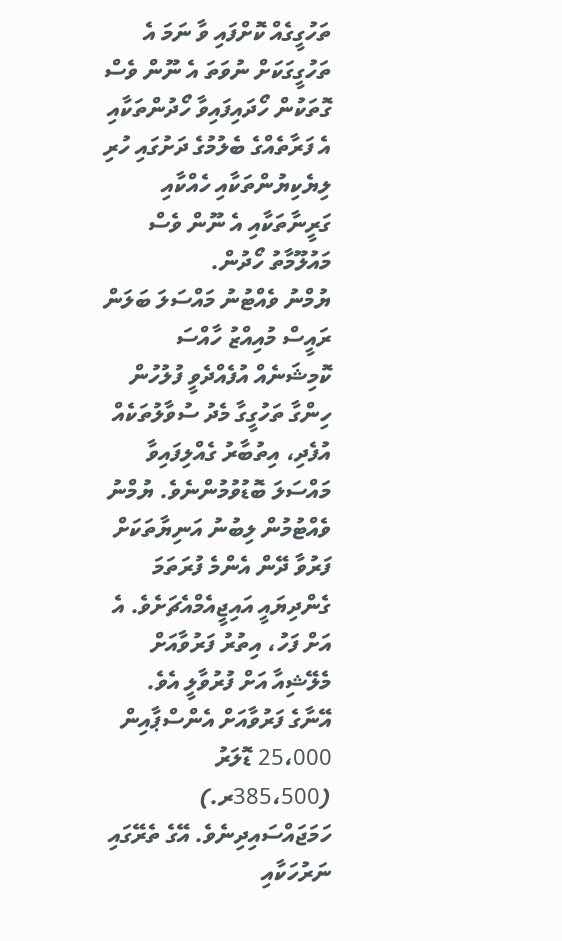ތަހުގީގެއް ކޮށްފައި ވާ ނަމަ އެ ތަހުގީގަކަށް ނުވަތަ އެ ނޫން ވެސް ގޮތަކުން ހޯދައިފައިވާ ހޯދުންތަކާއި އެ ފަރާތެއްގެ ބެލުމުގެ ދަށުގައި ހުރި ލިޔެކިޔުންތަކާއި ހެއްކާއި ގަރީނާތަކާއި އެ ނޫން ވެސް މައުލޫމާތު ހޯދުން.
ޔުމްނު ވެއްޓުނު މައްސަލަ ބަލަން ރައީސް މުއިއްޒު ހާއްސަ ކޮމިޝަނެއް އުފެއްދެވީ ފުލުހުން ހިންގާ ތަހުގީގާ މެދު ސުވާލުތަކެއް އުފެދި، އިތުބާރު ގެއްލިފައިވާ މައްސަލަ ބޮޑުވުމުންނެވެ. ޔުމްނު ވެއްޓުމުން ލިބުނު އަނިޔާތަކަށް ފަރުވާ ދޭން އެންމެ ފުރަތަމަ ގެންދިޔައީ އައިޖީއެމްއެޗަށެވެ. އެ އަށް ފަހު، އިތުރު ފަރުވާއަށް މެލޭޝިއާ އަށް ފުރުވާލީ އެވެ.
އޭނާގެ ފަރުވާއަށް އެންސްޕާއިން 25،000 ޑޮލަރު (385،500ރ.) ހަމަޖައްސައިދިނެވެ. އޭގެ ތެރޭގައި ނަރުހަކާއި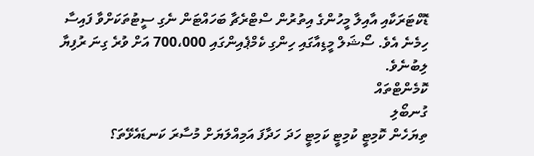ޑޮކްޓަރަކާއި އާއިލާ މީހުންގެ އިތުރުން ސްޓްރެޗާ ބަހައްޓަން ނެގި ސީޓުތަކަށްވާ ފައިސާ ހިމެނެ އެވެ. ސޯޝަލް މީޑިއާގައި ހިންގި ކެމްޕެއިންގައި 700،000 އަށް ވުރެ ގިނަ ރުފިޔާ ލިބުނެވެ.
ކޮމެންޓްތައް
ގުނބޯލި
ތިޔަހެން ކޮމިޓީ ކުމިޓީ ކަމިޓީ ހަދަ ހަދާފަ އަމިއްލަޔަށް މުސާރަ ކަނޑައެޅޭތަ؟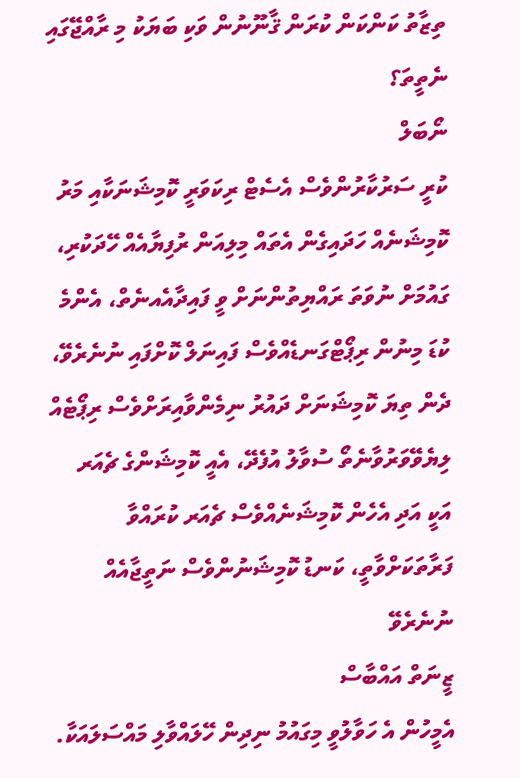ތިޒާތު ކަންކަން ކުރަން ޤާނޫނުން ވަކި ބަޔަކު މި ރާއްޖޭގައި ނެތީތަ؟
ނޯބަލް
ކުރީ ސަރުކާރުންވެސް އެސެޓް ރިކަވަރީ ކޮމިޝަނަކާއި މަރު ކޮމިޝަނެއް ހަދައިގެން އެތައް މިލިއަން ރުފިޔާއެއް ހޭދަކުރި، ގައުމަށް ނުވަތަ ރައްޔިތުންނަށް ވީ ފައިދާއެއނެތް، އެންމެ ކުޑަ މިނުން ރިޕޯޓްގަނޑެއްވެސް ފައިނަލް ކޮށްފައި ނުނެރެވޭ، ދެން ތިޔަ ކޮމިޝަނަށް ދައުރު ނިމެންވާއިރަށްވެސް ރިޕޯޓެއް ލިޔެވޭވަރުވާނެތޯ ސުވާލު އުފެދޭ، އެއީ ކޮމިޝަންގެ ޗެއަރ އަކީ އަދި އެހެން ކޮމިޝަނެއްވެސް ޗެއަރ ކުރައްވާ ފަރާތަކަށްވާތީ، ކަނޑު ކޮމިޝަނުންވެސް ނަތީޖާއެއް ނުނެރެވޭ
ޒީނަތް އައްބާސް
އެމީހުން އެ ހަވާލުވީ މިގައުމު ނިދިން ހޭލައްވާލި މައްސަލައަކާ.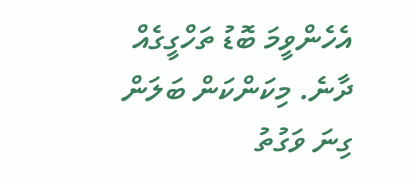އެހެންވީމަ ބޮޑު ތަހްގީގެއް ދާނެ. މިކަންކަން ބަލަން ގިނަ ވަގުތު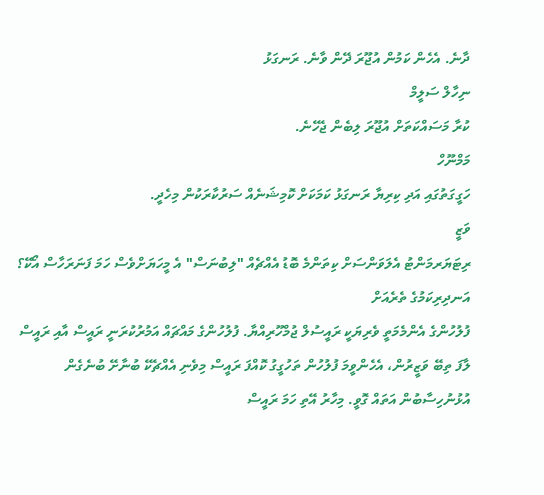ދާނެ. އެހެން ކަމުން އުޖޫރަ ދޭން ވާނެ. ރަނގަޅު
ނިހާލް ސަލީމް
ކުރާ މަސައްކަތަށް އުޖޫރަ ލިބެން ޖެހޭނެ.
މަމްނޫހް
ހަގީގަތުގައި އަދި ކިރިޔާ ރަނގަޅު ކަމަކަށް ކޮމިޝަނެއް ސަރުކާރަކުން މިހެދީ.
ވަޒީ
ރިޓަޔަރމަންޓު އެލަވަންސަށް ކިތަންމެ ބޮޑު އެއްޗެއް "ލިބުނަސް" އެ މީހަޔަށްވެސް ހަމަ ފަނަރަހާސް އޯކޭ؟
އަނދިރިކަމުގެ ތެރެއަށް
ފުލުހުންގެ އެންމެމަތީ ވެރިޔަކީ ރައީސުލް ޖުމްހޫރިއްޔާ. ފުލުހުންގެ މައްޗައް އަމުރުކުރަނީ ރައީސް އާއި ރައީސް ލާފަ ތިބޭ ވަޒީރުން، އެހެންވީމަ ފުލުހުން ތަހުގީގު ކޮއްފަ ރައީސް މިވެނި އެއްޗެކޭ ބުނާށޭ ބުނެގެން އުޅުނުހިސާބުން އަތައް ގޮވީ. މިހާރު އޭތި ހަމަ ރައީސް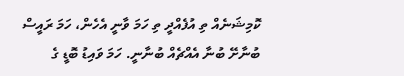ކޮމިޝަނެއް ތި އުފެއްދީ ތި ހަމަ ވާނީ އެހެން، ހަމަ ރައީސް ބުނާށޭ ބުނާ އެއްޗެއް ބުނާނީ. ހަމަ ވައިޑު ބޮޑީ ގެ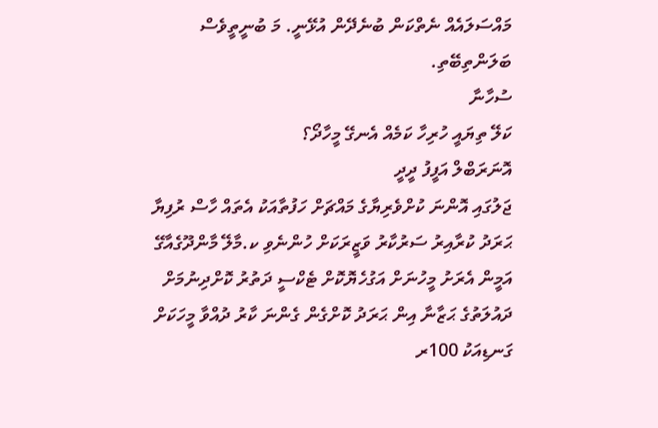މައްސަލައެއް ނެތްކަން ބުނެދޭން އުޅޭނީ. މަ ބުނީތީވެސް ބަލަންތިބޭތި.
ސުހާނާ
ކަލޭ ތިޔައީ ހުރިހާ ކަމެއް އެނގޭ މީހާދޯ؟
އޮނަރަބްލް އަފީފު ދީދީ
ޖަލުގައި އޮންނަ ކުށްވެރިޔާގެ މައްޗަށް ހަފުތާއަކު އެތައް ހާސް ރުފިޔާ ޙަރަދު ކުރާއިރު ސަރުކާރު ވަޒީރަކަށް ހުންނެވި ކ.މާލޭ މާންދޫގެއާގޭ އަމީން އެރަށު މީހުނަށް އަގުހެޔޮކޮށް ޓެކްސީ ދަތުރު ކޮށްދިނުމަށް ދައުލަތުގެ ޙަޒާނާ އިން ޙަރަދު ކޮށްގެން ގެންނަ ކާރު ދުއްވާ މީހަކަށް ގަނޑިއަކު 100ރ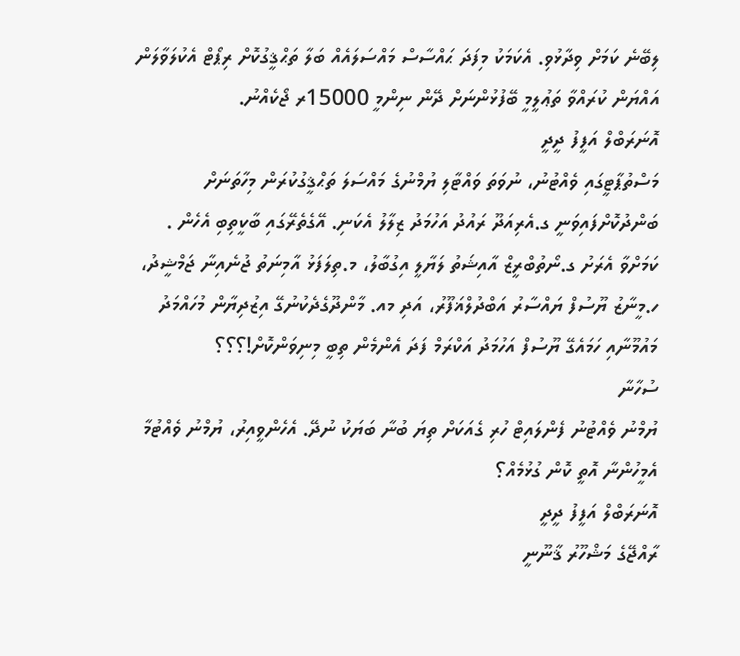ލިބޭނެ ކަމަށް ވިދާޅުވި. އެކަމަކު މިފަދަ ޙައްސާސް މައްސަލައެއް ބަލާ ތަޙްޤީގުކޮށް ރިޕޯޓް އެކުލަވާލަން އައްޔަން ކުރައްވާ ތަޢުލީމީ ބޭފުޅުންނަށް ދޭން ނިންމީ 15000ރ ޖޯކެއްނު.
އޮނަރަބްލް އަފީފު ދީދީ
މަސްތުޕާޓީގައި ވެއްޓުނު، ނުވަތަ ވައްޓާލި ޔުމްނުގެ މައްސަލަ ތަޙްޤީގުކުރަން މިހާތަނަށް ބަންދުކޮށްފައިވަނީ ގ.އެރިއަދޫ ރައުދު އަހުމަދު ޒިލާލު އެކަނި. އޭގެތެރޭގައި ބާކީތިބި އެހެން . ކަމަށްވާ އެރަށު ގ.ނޯތުބްރީޒް އާއިޝަތު ލަޔާލީ އިގުބާލު، މ.ތިލަފަޅު އާމިނަތު ޖުނެއިނާ ޖަމްޝީދު، ހ.މީނާޒު ޔޫސުފް ޔައްސާރު އަބްދުލްޣަފޫރު، އަދި މއ. މާންދޫގެދެކުނުގޭ އިޒުދިޔާން މުހައްމަދު މައުމޫނާއި ހަމައެގޭ ޔޫސުފް އަހުމަދު އަކްރަމް ފަދަ އެންމެން ތިބީ މިނިވަންކޮށް!؟؟؟
ސުހާނާ
ޔުމްނު ވެއްޓުނު ފެންލައިޓް ހުރި ގެއަކަށް ތިޔަ ބުނާ ބަޔަކު ނުދޭ. އެހެންވީއިރު، ޔުމްނު ވެއްޓުމާ އެމީހުންނާ އޮތީ ކޮން ގުޅުމެއް؟
އޮނަރަބްލް އަފީފު ދީދީ
ރާއްޖޭގެ މަޝްހޫރު ޤާނޫނީ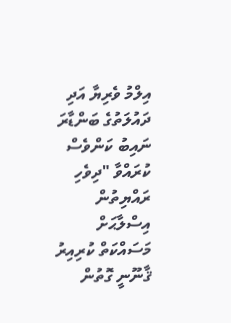އިލްމު ވެރިޔާ އަދި ދައުލަތުގެ ބަންޑާރަ ނައިބު ކަންވެސް ކުރައްވާ "ދިވެހި ރައްޔިތުން އިސްލާޙަށް މަސައްކަތް ކުރިއިރު ޤާނޫނީ ގޮތުން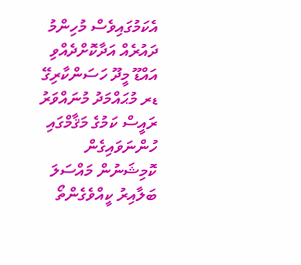އެކަމުގައިވެސް މުހިންމު ދައުރެއް އަދާކޮށްދެއްވި އައްޑޫ މީދޫ ހަސަންކާރިގޭ ޑރ މުޙައްމަދު މުނައްވަރު ރައީސް ކަމުގެ މަޤާމްގައި ހުންނަވައިގެން ކޮމިޝަނުން މައްސަލަ ބަލާއިރު ކީއްވެގެންތޯ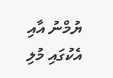ޔުމްނު އާއި އެކުގައި މުލި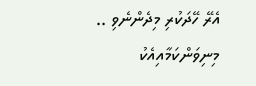އެރޭ ހޭދަކުރި މިދެންނެވި .. މިނިވަންކަމާއިއެކު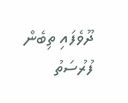ދޫވެފައި ތިބެން ފުރުސަތު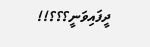ދީފައިވަނީ؟؟؟!!